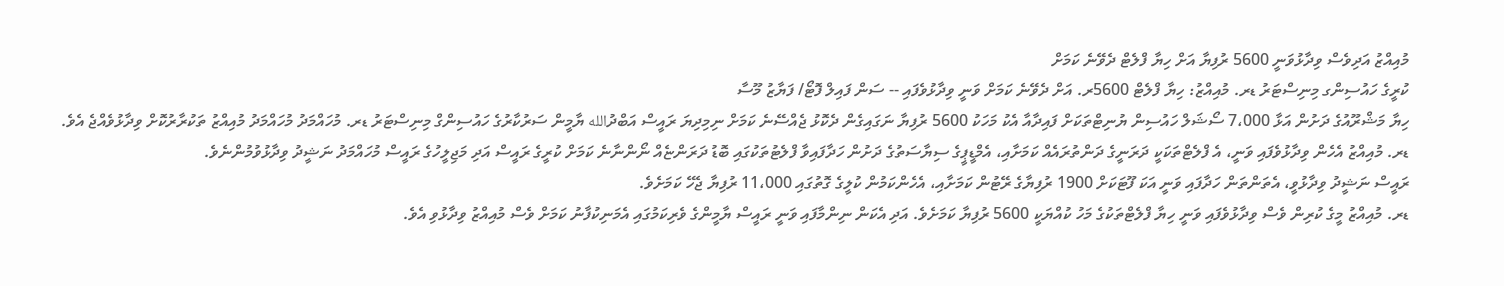މުއިއްޒު އަދިވެސް ވިދާޅުވަނީ 5600 ރުފިޔާ އަށް ހިޔާ ފްލެޓް ދެވޭނެ ކަމަށް
ކުރީގެ ހައުސިންގ މިނިސްޓަރު ޑރ. މުއިއްޒު: ހިޔާ ފްލެޓް 5600ރ. އަށް ދެވޭނެ ކަމަށް ވަނީ ވިދާޅުވެފައި -- ސަން ފައިލް ފޮޓޯ/ ފަޔާޒު މޫސާ
ހިޔާ މަޝްރޫއުގެ ދަށުން އަޅާ 7،000 ސޯޝަލް ހައުސިން ޔުނިޓްތަކަށް ފައިދާއާ އެކު މަހަކު 5600 ރުފިޔާ ނަގައިގެން ދެކޮޅު ޖެއްސޭނެ ކަމަށް ނިމިދިޔަ ރައީސް އަބްދުالله ޔާމީން ސަރުކާރުގެ ހައުސިންގް މިނިސްޓަރު ޑރ. މުހައްމަދު މުހައްމަދު މުއިއްޒު ތަކުރާރުކޮށް ވިދާޅުވެއްޖެ އެވެ.
ޑރ. މުއިއްޒު އެހެން ވިދާޅުވެފައި ވަނީ، އެ ފްލެޓްތަކަކީ ދަރަނީގެ ދަންތުރައެއް ކަމަށާއި، އެމްޑީޕީގެ ސިޔާސަތުގެ ދަށުން ހަދާފައިވާ ފްލެޓުތަކުގައި ބޮޑު ދަރަންޏެއް ނޯންނާނެ ކަމަށް ކުރީގެ ރައީސް އަދި މަޖިލީހުގެ ރައީސް މުހައްމަދު ނަޝީދު ވިދާޅުވުމުންނެވެ.
ރައީސް ނަޝީދު ވިދާޅުވީ، އެތަންތަން ހަދާފައި ވަނީ އަކަ ފޫޓަކަށް 1900 ރުފިޔާގެ ރޭޓުން ކަމަށާއި، އެހެންކަމުން ކުލީގެ ގޮތުގައި 11،000 ރުފިޔާ ޖެހޭ ކަމަށެވެ.
ޑރ. މުއިއްޒު މީގެ ކުރިން ވެސް ވިދާޅުވެފައި ވަނީ ހިޔާ ފްލެޓްތަކުގެ މަހު ކުއްޔަކީ 5600 ރުފިޔާ ކަމަށެވެ. އަދި އެކަން ނިންމާފައި ވަނީ ރައީސް ޔާމީންގެ ވެރިކަމުގައި އެމަނިކުފާނު ކަމަށް ވެސް މުއިއްޒު ވިދާޅުވި އެވެ.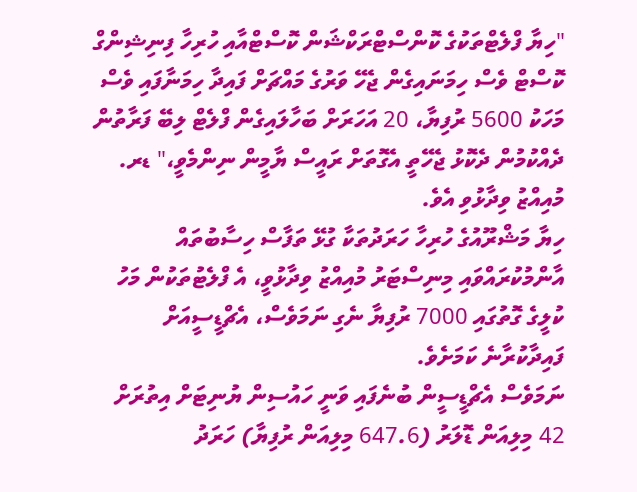"ހިޔާ ފްލެޓްތަކުގެ ކޮންސްޓްރަކްޝަން ކޮސްޓްއާއި ހުރިހާ ފިނިޝިންގް ކޮސްޓް ވެސް ހިމަނައިގެން ޖެހޭ ވަރުގެ މައްޗަށް ފައިދާ ހިމަނާފައި ވެސް މަހަކު 5600 ރުފިޔާ، 20 އަހަރަށް ބަހާލައިގެން ފްލެޓް ލިބޭ ފަރާތުން ދެއްކުމުން ދެކޮޅު ޖެހޭތީ އެގޮތަށް ރައީސް ޔާމީން ނިންމެވީ،" ޑރ. މުއިއްޒު ވިދާޅުވި އެވެ.
ހިޔާ މަޝްރޫއުގެ ހުރިހާ ހަރަދުތަކާ ގުޅޭ ތަފާސް ހިސާބުތައް އާންމުކުރައްވައި މިނިސްޓަރު މުއިއްޒު ވިދާޅުވީ، އެ ފްލެޓުތަކުން މަހު ކުލީގެ ގޮތުގައި 7000 ރުފިޔާ ނެގި ނަމަވެސް، އެޗްޑީސީއަށް ފައިދާކުރާނެ ކަމަށެވެ.
ނަމަވެސް އެޗްޑީސީން ބުނެފައި ވަނީ ހައުސިން ޔުނިޓަށް އިތުރަށް 42 މިލިއަން ޑޮލަރު (647.6 މިލިއަން ރުފިޔާ) ހަރަދު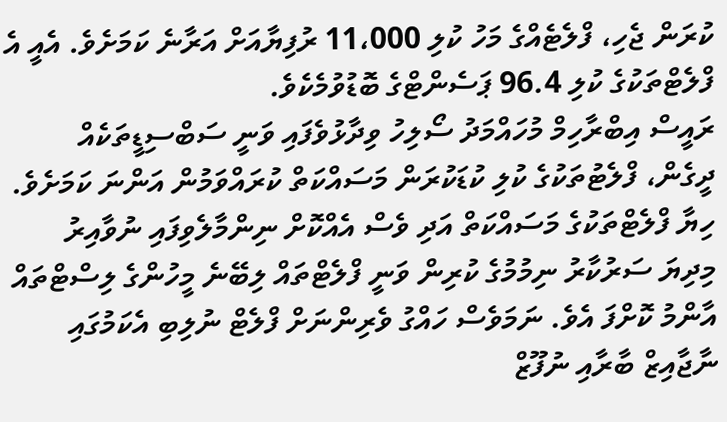ކުރަން ޖެހި، ފްލެޓެއްގެ މަހު ކުލި 11،000 ރުފިޔާއަށް އަރާނެ ކަމަށެވެ. އެއީ އެ ފްލެޓްތަކުގެ ކުލި 96.4 ޕަސެންޓްގެ ބޮޑުވުމެކެވެ.
ރައީސް އިބްރާހިމް މުހައްމަދު ސޯލިހު ވިދާޅުވެފައި ވަނީ ސަބްސިޑީތަކެއް ދީގެން، ފްލެޓުތަކުގެ ކުލި ކުޑަކުރަން މަސައްކަތް ކުރައްވަމުން އަންނަ ކަމަށެވެ.
ހިޔާ ފްލެޓްތަކުގެ މަސައްކަތް އަދި ވެސް އެއްކޮށް ނިންމާލެވިފައި ނުވާއިރު މިދިޔަ ސަރުކާރު ނިމުމުގެ ކުރިން ވަނީ ފްލެޓްތައް ލިބޭނެ މީހުންގެ ލިސްޓްތައް އާންމު ކޮށްފަ އެވެ. ނަމަވެސް ހައްގު ވެރިންނަށް ފްލެޓް ނުލިބި އެކަމުގައި ނާޖާއިޒް ބާރާއި ނުފޫޒް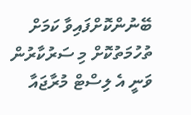ބޭނުންކޮށްފައިވާ ކަމަށް ތުހުމަތުކޮށް މި ސަރުކާރުން ވަނީ އެ ލިސްޓް މުރާޖައާ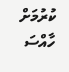ކުރުމަށް ހާއްސަ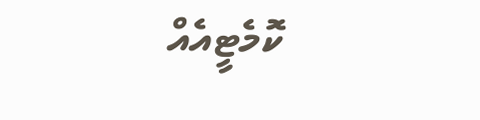ކޮމެޓީއެއް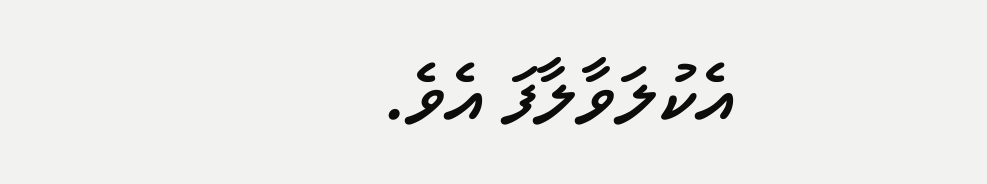އެކުލަވާލާފަ އެވެ.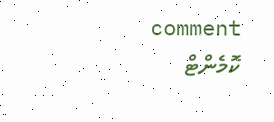comment ކޮމެންޓް